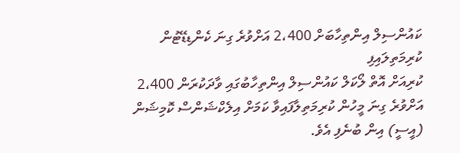ކައުންސިލް އިންތިހާބަށް 2،400 އަށްވުރެ ގިނަ ކެންޑިޑޭޓުން ކުރިމަތިލައިފި
ކުރިއަށް އޮތް ލޯކަލް ކައުންސިލް އިންތިހާބުގައި ވާދަކުރަން 2،400 އަށްވުރެ ގިނަ މީހުން ކުރިމަތިލާފައިވާ ކަމަށް އިލެކްޝަންސް ކޮމިޝަން (އީސީ) އިން ބުނެފި އެވެ.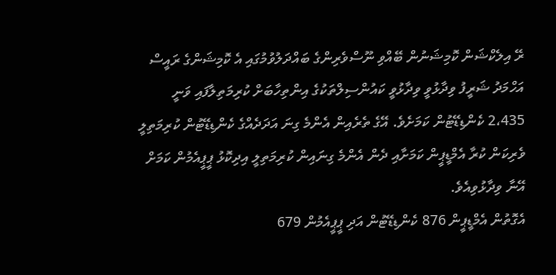ރޭ އިލެކްޝަން ކޮމިޝަނުން ބޭއްވި ނޫސްވެރިންގެ ބައްދަލުވުމުގައި އެ ކޮމިޝަންގެ ރައީސް އަހްމަދު ޝަރީފު ވިދާޅުވީ ވިދާޅުވީ ކައުންސިލްތަކުގެ އިންތިހާބަށް ކުރިމަތިލާފައި ވަނީ 2،435 ކެންޑިޑޭޓުން ކަމަށެވެ. އޭގެ ތެރެއިން އެންމެ ގިނަ އަދަދެއްގެ ކެންޑިޑޭޓުން ކުރިމަތިލީ ވެރިކަން ކުރާ އެމްޑީޕީން ކަމަށާއި ދެން އެންމެ ގިނައިން ކުރިމަތިލީ އިދިކޮޅު ޕީޕީއެމުން ކަމަށް އޭނާ ވިދާޅުވިއެވެ.
އެގޮތުން އެމްޑީޕީން 876 ކެންޑިޑޭޓުން އަދި ޕީޕީއެމުން 679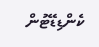ކެންޑިޑޭޓުން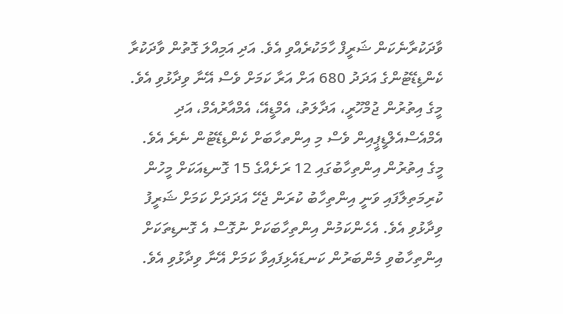ވާދަކުރާނެކަން ޝަރީފް ހާމަކުރެއްވި އެވެ. އަދި އަމިއްލަ ގޮތުން ވާދަކުރާ ކެންޑިޑޭޓުންގެ އަދަދު 680 އަށް އަރާ ކަމަށް ވެސް އޭނާ ވިދާޅުވި އެވެ.
މީގެ އިތުރުން ޖުމްހޫރީ، އަދާލަތު، އެމްޑީއޭ، އެމްއާރުއެމް، އަދި އެމްއެސްއެލްޑީޕީއިން ވެސް މި އިންތހާބަށް ކެންޑިޑޭޓުން ނެރެ އެވެ.
މީގެ އިތުރުން އިންތިހާބުގައި 12 ރަށެއްގެ 15 ގޮނޑިއަކަށް މީހުން ކުރިމަތިލާފައި ވަނީ އިންތިހާބު ކުރަން ޖެހޭ އަދަދަށް ކަމަށް ޝަރީފު ވިދާޅުވި އެވެ. އެހެންކަމުން އިންތިހާބަކަށް ނުގޮސް އެ ގޮނޑިތަކަށް އިންތިހާބުވި މެންބަރުން ކަނޑައެޅިފައިވާ ކަމަށް އޭނާ ވިދާޅުވި އެވެ.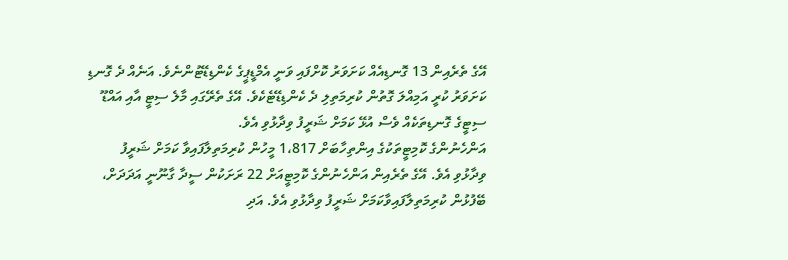އޭގެ ތެރެއިން 13 ގޮނޑިއެއް ކަށަވަރު ކޮށްފައި ވަނީ އެމްޑީޕީގެ ކެންޑިޑޭޓުންނެވެ. އަނެއް ދެ ގޮނޑި ކަށަވަރު ކުރީ އަމިއްލަ ގޮތުން ކުރިމަތިލި ދެ ކެންޑިޑޭޓެކެވެ. އޭގެ ތެރޭގައި މާލެ ސިޓީ އާއި އައްޑޫ ސިޓީގެ ގޮނޑިތަކެއް ވެސް އުޅޭ ކަމަށް ޝަރީފު ވިދާޅުވި އެވެ.
އަންހެނުންގެ ކޮމިޓީތަކުގެ އިންތިހާބަށް 1،817 މީހުން ކުރިމަތިލާފައިވާ ކަމަށް ޝަރީފު ވިދާޅުވި އެވެ. އޭގެ ތެރެއިން އަންހެނުންގެ ކޮމިޓީއަށް 22 ރަށަކުން ސީދާ ގާނޫނީ އަދަދަށް، ބޭފުޅުން ކުރިމަތިލާފައިވާކަމަށް ޝަރީފު ވިދާޅުވި އެވެ. އަދި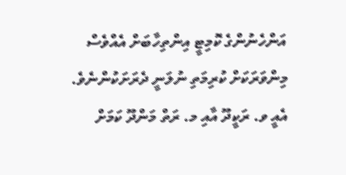އަންހެނުންގެ ކޮމިޓީ އިންތިހާބަށް އެއްވެސް މިންވަރަކަށް ކުރިމަތި ނުލަނީ ދެރަށަކުންނެވެ. އެއީ ވ. ރަކީދޫ އާއި މ. ރަތް މަންދޫ ކަމަށް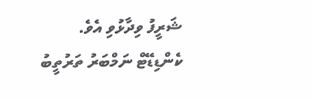ޝަރީފު ވިދާޅުވި އެވެ.
ކެންޑިޑޭޓް ނަމްބަރު ތަރުތީބު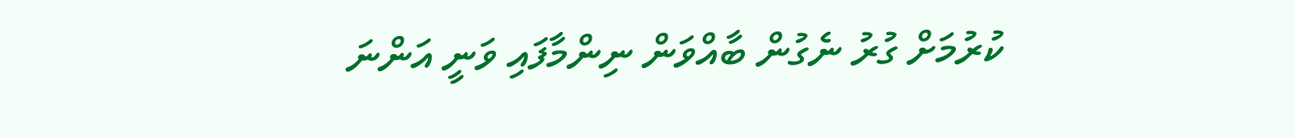ކުރުމަށް ގުރު ނެގުން ބާއްވަން ނިންމާފައި ވަނީ އަންނަ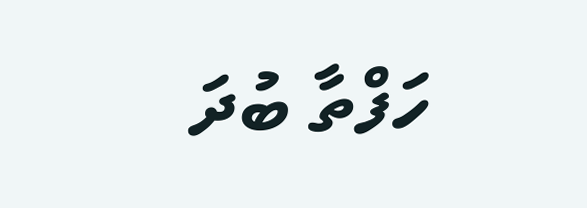ހަފްތާ ބުދަ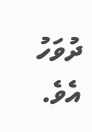ދުވަހު އެވެ.